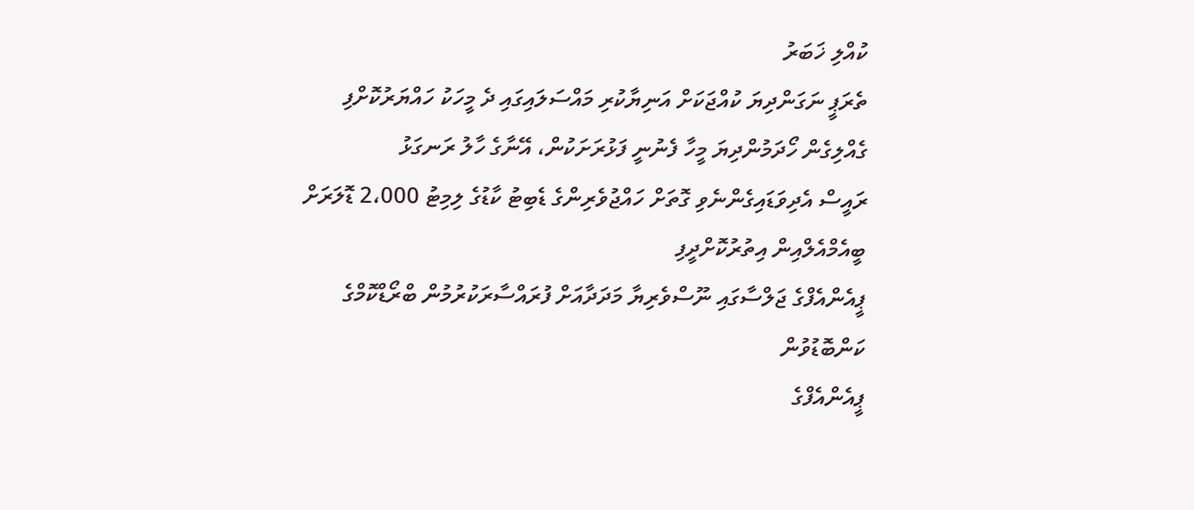ކުއްލި ޚަބަރު
ތެރަޕީ ނަގަންދިޔަ ކުއްޖަކަށް އަނިޔާކުރި މައްސަލައިގައި ދެ މީހަކު ހައްޔަރުކޮށްފި
ގެއްލިގެން ހޯދަމުންދިޔަ މީހާ ފެނުނީ ފަޅުރަށަކުން، އޭނާގެ ހާލު ރަނގަޅު
ރައީސް އެދިވަޑައިގެންނެވި ގޮތަށް ހައްޖުވެރިންގެ ޑެބިޓު ކާޑުގެ ލިމިޓު 2،000 ޑޮލަރަށް ބީއެމްއެލްއިން އިތުރުކޮށްދީފި
ޕީއެންއެފްގެ ޖަލްސާގައި ނޫސްވެރިޔާ މަދަދާއަށް ފުރައްސާރަކުރުމުން ބްރޯޑްކޮމްގެ ކަންބޮޑުވުން
ޕީއެންއެފްގެ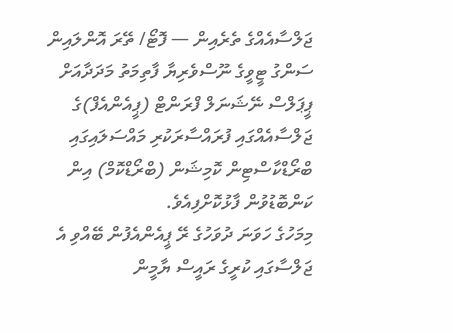ޖަލްސާއެއްގެ ތެރެއިން — ފޮޓޯ/ ތޭރަ އޮންލައިން
ސަންގު ޓީވީގެ ނޫސްވެރިޔާ ފާތިމަތު މަދަދާއަށް ޕީޕަލްސް ނޭޝަނަލް ފްރަންޓް (ޕީއެންއެފް)ގެ ޖަލްސާއެއްގައި ފުރައްސާރަކުރި މައްސަލައިގައި ބްރޯޑްކާސްޓިން ކޮމިޝަން (ބްރޯޑްކޮމް) އިން ކަންބޮޑުވުން ފާޅުކޮށްފިއެވެ.
މިމަހުގެ ހަވަނަ ދުވަހުގެ ރޭ ޕީއެންއެފުން ބޭއްވި އެ ޖަލްސާގައި ކުރީގެ ރައީސް ޔާމީން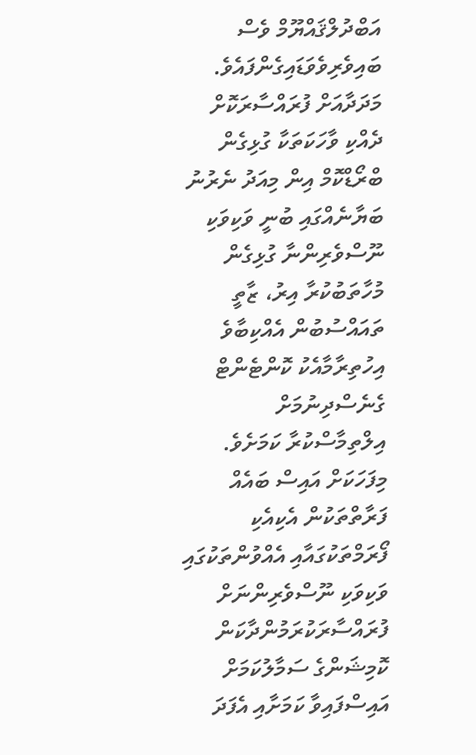އަބްދުލްޤައްޔޫމް ވެސް ބައިވެރިވެވަޑައިގެންފައެވެ.
މަދަދާއަށް ފުރައްސާރަކޮށް ދެއްކި ވާހަކަތަކާ ގުޅިގެން ބްރޯޑްކޮމް އިން މިއަދު ނެރުނު ބަޔާނެއްގައި ބުނީ ވަކިވަކި ނޫސްވެރިންނާ ގުޅިގެން މުހާތަބުކުރާ އިރު، ޒާތީ ތައައްސުބުން އެއްކިބާވެ އިހުތިރާމާއެކު ކޮންޓެންޓް ގެނެސްދިނުމަށް އިލްތިމާސްކުރާ ކަމަށެވެ.
މިފަހަކަށް އައިސް ބައެއް ފަރާތްތަކުން އެކިއެކި ފޯރަމްތަކުގައާއި އެއްވުންތަކުގައި ވަކިވަކި ނޫސްވެރިންނަށް ފުރައްސާރަކުރަމުންދާކަން ކޮމިޝަންގެ ސަމާލުކަމަށް އައިސްފައިވާ ކަމަށާއި އެފަދަ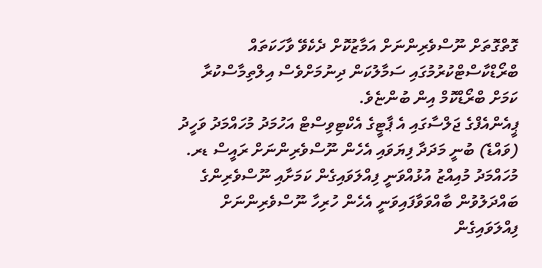ގޮތްގޮތަށް ނޫސްވެރިންނަށް އަމާޒުކޮށް ދެކެވޭ ވާހަކަތައް ބްރޯޑްކާސްޓްކުރުމުގައި ސަމާލުކަން ދިނުމަށްވެސް އިލްތިމާސްކުރާ ކަމަށް ބްރޯޑްކޮމް އިން ބުންޏެވެ.
ޕީއެންއެފްގެ ޖަލްސާގައި އެ ޕާޓީގެ އެކްޓިވިސްޓް އަހުމަދު މުހައްމަދު ވަހީދު (ވައްޑެ) ބުނީ މަދަދާ ފިޔަވައި އެހެން ނޫސްވެރިންނަށް ރައީސް ޑރ. މުހައްމަދު މުއިއްޒު އުޅުއްވަނީ ފިއްލަވައިގެން ކަމަށާއި ނޫސްވެރިންގެ ބައްދަލުވުން ބާއްވަވާފައިވަނީ އެހެން ހުރިހާ ނޫސްވެރިންނަށް ފިއްލަވައިގެން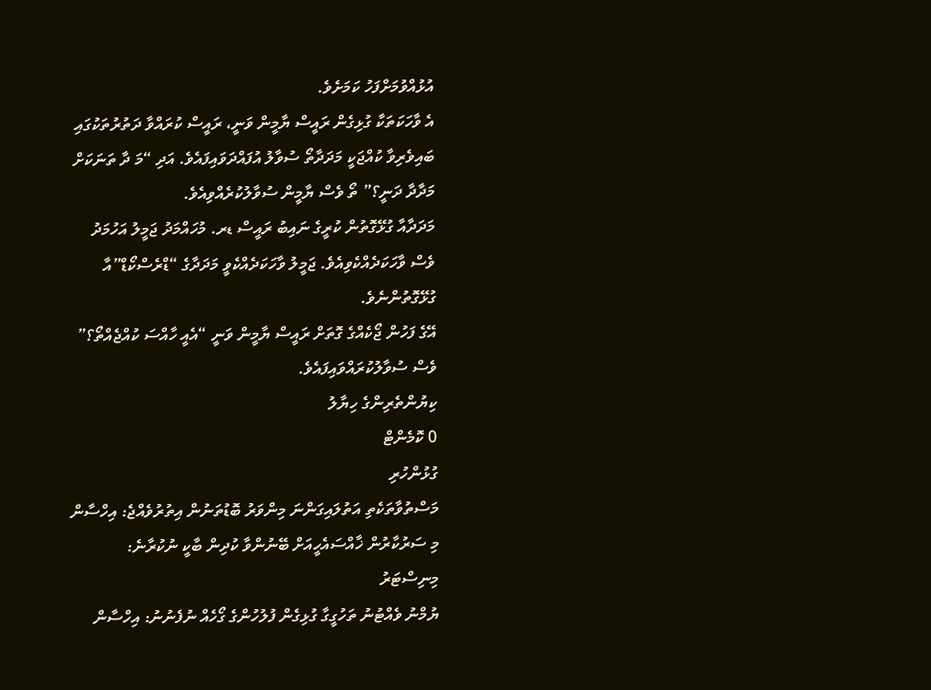އުޅުއްވުމަށްފަހު ކަމަށެވެ.
އެ ވާހަކަތަކާ ގުޅިގެން ރައީސް ޔާމީން ވަނީ، ރައީސް ކުރައްވާ ދަތުރުތަކުގައި ބައިވެރިވާ ކުއްޖަކީ މަދަދާތޯ ސުވާލު އުފައްދަވައިފައެވެ. އަދި “މަ ދާ ތަނަކަށް މަދާދާ ދަނީ؟” ތޯ ވެސް ޔާމީން ސުވާލުކުރެއްވިއެވެ.
މަދަދާއާ ގުޅޭގޮތުން ކުރީގެ ނައިބު ރައީސް ޑރ. މުހައްމަދު ޖަމީލު އަހުމަދު ވެސް ވާހަކަދެއްކެވިއެވެ. ޖަމީލު ވާހަކަދެއްކެވީ މަދަދާގެ “ޑްރެސްކޯޑް”އާ ގުޅޭގޮތުންނެވެ.
އޭގެ ފަހުން ޖޯކެއްގެ ގޮތަށް ރައީސް ޔާމީން ވަނީ “އެއީ ހާއްސަ ކުއްޖެއްތޯ؟” ވެސް ސުވާލުކުރައްވައިފައެވެ.
ކިޔުންތެރިންގެ ހިޔާލު
0 ކޮމެންޓް
ގުޅުންހުރި
މަސްތުވާތަކެތި އަތުލައިގަންނަ މިންވަރު ބޮޑުތަނުން އިތުރުވެއްޖެ: އިހްސާން
މި ސަރުކާރުން ޚާއްސައެހީއަށް ބޭނުންވާ ކުދިން ބާކީ ނުކުރާނެ: މިނިސްޓަރު
ޔުމްނު ވެއްޓުނު ތަހުގީގާ ގުޅިގެން ފުލުހުންގެ ގޯހެއް ނުފެނުނު: އިހްސާން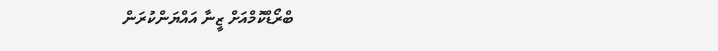ބްރޯޑްކޮމްއަށް ޒީނާ އައްޔަންކުރަން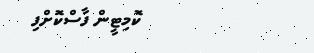ކޮމިޓީން ފާސްކޮށްފި